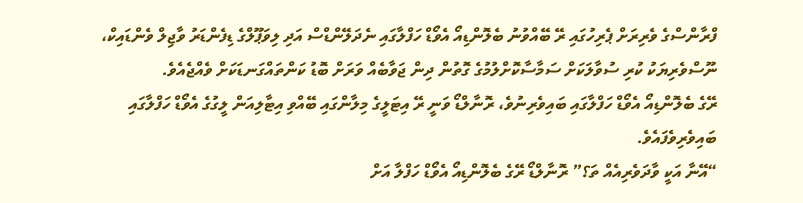ފްރާންސްގެ ވެރިރަށް ޕެރިހުގައި ރޭ ބޭއްވުނު ބެލޮންޑިއޯ އެވޯޑް ހަފްލާގައި ނެދަލޭންޑްސް އަދި ލިވަޕޫލްގެ ޑިފެންޑަރު ވާޖިލް ވެންޑައިކް، ނޫސްވެރިޔަކު ކުރި ސުވާލަކަށް ސަމާސާކޮށްލުމުގެ ގޮތުން ދިން ޖަވާބެއް ވަރަށް ބޮޑު ކަންތައްގަނޑަކަށް ވެއްޖެއެވެ.
ރޭގެ ބެލޮންޑިއޯ އެވޯޑް ހަފްލާގައި ބައިވެރިނުވެ، ރޮނާލްޑޯ ވަނީ ރޭ އިޓަލީގެ މިލާންގައި ބޭއްވި އިޓާލިއަން ލީގުގެ އެވޯޑް ހަފްލާގައި ބައިވެރިވެފައެވެ.
“އޭނާ އަކީ ވާދަވެރިއެއް ތަ؟” ރޮނާލްޑޯ ރޭގެ ބެލޮންޑިއޯ އެވޯޑް ހަފްލާ އަށް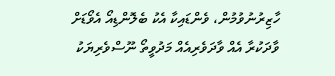ހާޒިރުނުވުމުން، ވެންޑައިކާ އެކު ބެލޮންޑިއޯ އެވޯޑަށް ވާދަކުރާ އެއް ވާދަވެރިއެއް މަދުވީތޯ ނޫސްވެރިޔަކު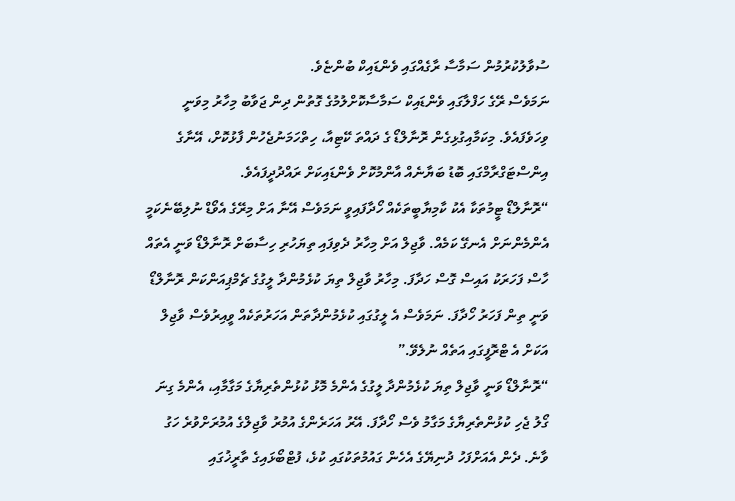ސުވާލުކުރުމުން ސަމާސާ ރާގެއްގައި ވެންޑައިކް ބުންޏެވެ.
ނަމަވެސް ރޭގެ ހަފްލާގައި ވެންޑައިކް ސަމާސާކޮށްލުމުގެ ގޮތުން ދިން ޖަވާބު މިހާރު މިވަނީ ވިހަވެފައެވެ. މިކަމާއިގުޅިގެން ރޮނާލްޑޯ ގެ ދައްތަ ކޭޓިއާ، ހިތްހަމަނުޖެހުން ފާޅުކޮށް، އޭނާގެ އިންސްޓަގްރާމްގައި ބޮޑު ބަޔާނެއް އާންމުކޮށް ވެންޑައިކަށް ރައްދުދީފައެވެ.
“ރޮނާލްޑޯ ޓީމުތަކާ އެކު ކާމިޔާބީތަކެއް ހޯދާފައިވީ ނަމަވެސް އޭނާ އަށް މިރޭގެ އެވޯޑް ނުލިބޭނެކަމީ އެންމެންނަށް އެނގޭ ކަމެއް. ވާޖިލް އަށް މިހާރު ދެވިފައި ތިޔަހުރި ހިސާބަށް ރޮނާލްޑޯ ވަނީ އެތައް ހާސް ފަހަރަކު އައިސް ގޮސް ހަދާފަ. މިހާރު ވާޖިލް ތިޔަ ކުޅެމުންދާ ލީގުގެ ޗެމްޕިއަންކަން ރޮނާލްޑޯ ވަނީ ތިން ފަހަރު ހޯދާފަ. ނަމަވެސް އެ ލީގުގައި ކުޅެމުންދާތަން އަހަރުތަކެއް ވީއިރުވެސް ވާޖިލް އަކަށް އެ ޓްރޮފީގައި އަތެއް ނުލެވޭ.”
“ރޮނާލްޑޯ ވަނީ ވާޖިލް ތިޔަ ކުޅެމުންދާ ލީގުގެ އެންމެ މޮޅު ކުޅުންތެރިޔާގެ މަގާމާއި، އެންމެ ގިނަ ގޯލު ޖެހި ކުޅުންތެރިޔާގެ މަގާމު ވެސް ހޯދާފަ. އޭރު އަހަރެންގެ އުމުރު ވާޖިލްގެ އުމުރަށްވުރެ ހަގު ވާނެ. ދެން އެއަށްފަހު ދުނިޔޭގެ އެހެން ގައުމުތަކުގައި ކުޅެ، ފުޓްބޯޅައިގެ ތާރީޚުގައި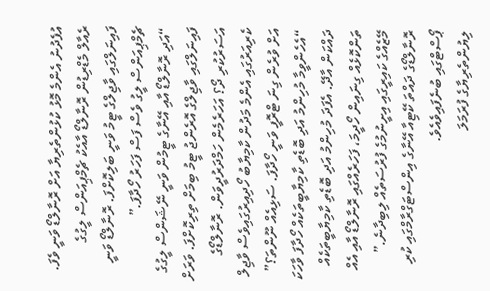އުފެދުނު އެންމެ މޮޅު ކުޅުންތެރިޔާ އަށް ރޮނާލްޑޯ ވަނީ ވެފަ. ރެއާލް މެޑްރިޑުން ރޮނާލްޑޯ އާއެކު ޗެމްޕިއަންސް ލީގުގެ ފައިނަލްގައި ވާޖިލްގެ ޓީމު ވަނީ ބަލިކޮށްފަ. ރޮނާލްޑޯ ވަނީ ޗެމްޕިއަންސް ލީގު ވެސް ފަސް ފަހަރު ހޯދާފަ.”
“އަދި ރޮނާލްޑޯ އާއި އޭނާގެ ޓީމުން ވަނީ ނޭޝަންސް ލީގުގެ ފައިނަލްގައި ވާޖިލްގެ އޮރެންޖު ޓީމު ބިމަށް ތިރިކޮށްފަ. ވަރަށް އަސަރުކުރި ދޯ؟ އަހަރެމެން ހަމްދަރުދީވަން. ރޮނާލްޑޯގެ ކެރިއަރުގައި އެންމެ މަދުން ކާމިޔާބު ހޯދިއިރުގައިވެސް ވާޖިލް އަށް ވުރެން ގިނަ ޓްރޮފީ ވަނީ ހޯދާފަ. ސަޅިއެއް ނޫންތަ؟”
“އެހެންވީމާ މުހިންމު އަދި ބޮޑެތި ކާމިޔާބީތަކެއް ހޯދާފަ ވާހަކަ ދައްކަން އާދޭ. އެފަދަ މުހިންމު އަދި ބޮޑެތި ކާމިޔާބީތަކެއް ތަންކޮޅެއް ގިނައިން ހޯދީމަ، ފަހަރެއްގައި ރޮނާލްޑޯ އާއި އެއް މޭޒެއްގެ ކައިރީގައި އިށީނުމުގެ ފުރުސަތެއް ލިބިދާނެ.”
ރޮނާލްޑޯގެ ދައްތަ ކޭޓިއާ އޭނާގެ އިންސްޓަގްރާމްގައި ކުރި ޕޯސްޓްގައި ބުނެފައިވެއެވެ.
ލިޔުންތެރިޔާގެ ފުރަމަލަ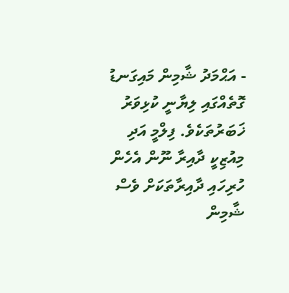- އަޙްމަދު ޝާމިން މައިގަނޑު ގޮތެއްގައި ލިޔާނީ ކުޅިވަރު ޚަބަރުތަކެވެ. ފިލްމީ އަދި މިއުޒިކީ ދާއިރާ ނޫން އެހެން ހުރިހައި ދާއިރާތަކަށް ވެސް ޝާމިން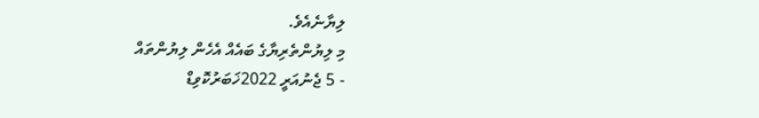ލިޔާނެއެވެ.
މި ލިޔުންތެރިޔާގެ ބައެއް އެހެން ލިޔުންތައް
- 5 ޖެނުއަރީ 2022ޚަބަރުކޮވިޑް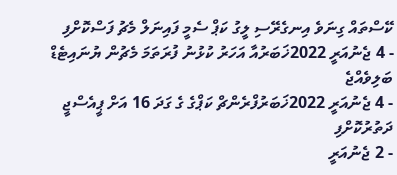ކޭސްތައް ގިނަވެ އިނގެރޭސި ލީގު ކަޕް ސެމީ ފައިނަލް މެޗު ފަސްކޮށްފި
- 4 ޖެނުއަރީ 2022ޚަބަރުއާ އަހަރު ކުޅުނު ފުރަތަމަ މެޗުން ޔުނައިޓެޑް ބަލިވެއްޖެ
- 4 ޖެނުއަރީ 2022ޚަބަރުފްރެންޗް ކަޕްގެ ގެ ގަދަ 16 އަށް ޕީއެސްޖީ ދަތުރުކޮށްފި
- 2 ޖެނުއަރީ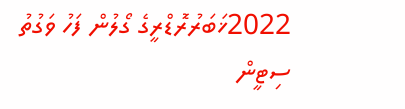2022ޚަބަރުރޮޑްރީގެ ގޯލުން ފަހު ވަގުތު ސިޓީން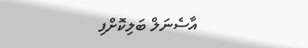އާސެނަލް ބަލިކޮށްފި